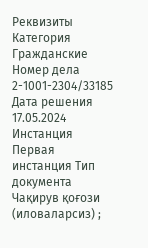Реквизиты
Категория Гражданские Номер дела 2-1001-2304/33185 Дата решения 17.05.2024 Инстанция Первая инстанция Тип документа Чақирув қоғози (иловаларсиз) ;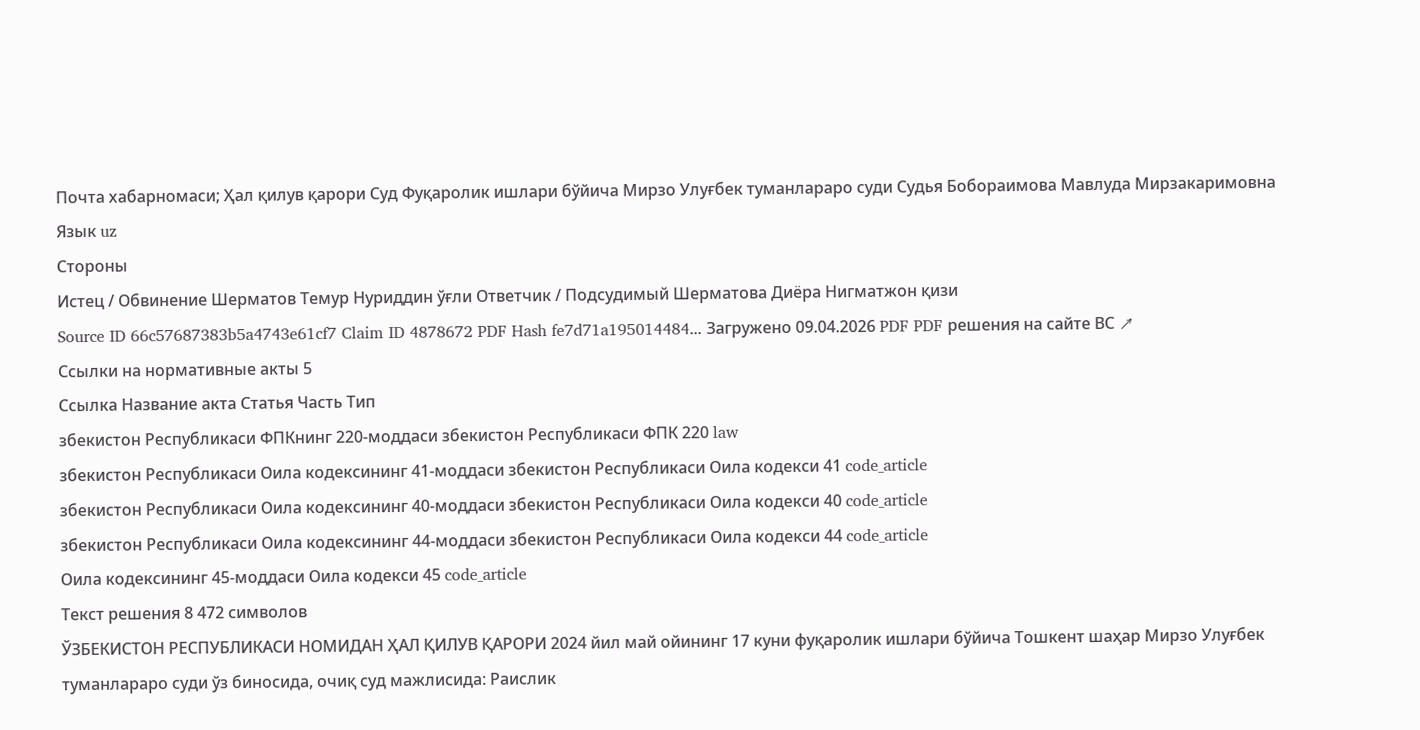Почта хабарномаси; Ҳал қилув қарори Суд Фуқаролик ишлари бўйича Мирзо Улуғбек туманлараро суди Судья Бобораимова Мавлуда Мирзакаримовна Язык uz
Стороны
Истец / Обвинение Шерматов Темур Нуриддин ўғли Ответчик / Подсудимый Шерматова Диёра Нигматжон қизи
Source ID 66c57687383b5a4743e61cf7 Claim ID 4878672 PDF Hash fe7d71a195014484... Загружено 09.04.2026 PDF PDF решения на сайте ВС ↗
Ссылки на нормативные акты 5
Ссылка Название акта Статья Часть Тип
збекистон Республикаси ФПКнинг 220-моддаси збекистон Республикаси ФПК 220 law
збекистон Республикаси Оила кодексининг 41-моддаси збекистон Республикаси Оила кодекси 41 code_article
збекистон Республикаси Оила кодексининг 40-моддаси збекистон Республикаси Оила кодекси 40 code_article
збекистон Республикаси Оила кодексининг 44-моддаси збекистон Республикаси Оила кодекси 44 code_article
Оила кодексининг 45-моддаси Оила кодекси 45 code_article
Текст решения 8 472 символов
ЎЗБЕКИСТОН РЕСПУБЛИКАСИ НОМИДАН ҲАЛ ҚИЛУВ ҚАРОРИ 2024 йил май ойининг 17 куни фуқаролик ишлари бўйича Тошкент шаҳар Мирзо Улуғбек туманлараро суди ўз биносида, очиқ суд мажлисида: Раислик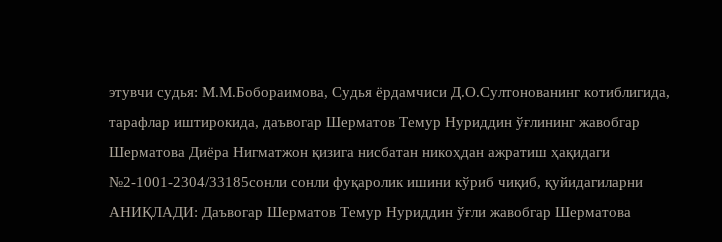этувчи судья: М.М.Бобораимова, Судья ёрдамчиси Д.О.Султонованинг котиблигида, тарафлар иштирокида, даъвогар Шерматов Темур Нуриддин ўғлининг жавобгар Шерматова Диёра Нигматжон қизига нисбатан никоҳдан ажратиш ҳақидаги №2-1001-2304/33185сонли сонли фуқаролик ишини кўриб чиқиб, қуйидагиларни АНИҚЛАДИ: Даъвогар Шерматов Темур Нуриддин ўғли жавобгар Шерматова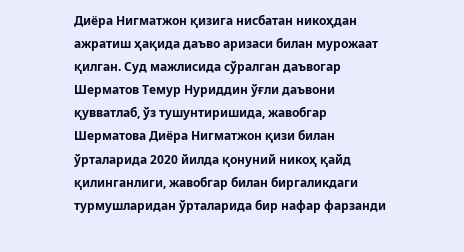Диёра Нигматжон қизига нисбатан никоҳдан ажратиш ҳақида даъво аризаси билан мурожаат қилган. Суд мажлисида сўралган даъвогар Шерматов Темур Нуриддин ўғли даъвони қувватлаб, ўз тушунтиришида, жавобгар Шерматова Диёра Нигматжон қизи билан ўрталарида 2020 йилда қонуний никоҳ қайд қилинганлиги, жавобгар билан биргаликдаги турмушларидан ўрталарида бир нафар фарзанди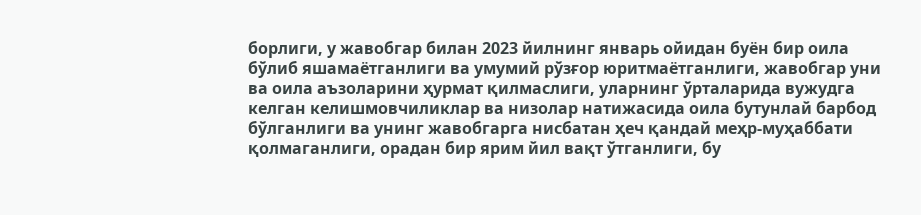борлиги, у жавобгар билан 2023 йилнинг январь ойидан буён бир оила бўлиб яшамаётганлиги ва умумий рўзғор юритмаётганлиги, жавобгар уни ва оила аъзоларини ҳурмат қилмаслиги, уларнинг ўрталарида вужудга келган келишмовчиликлар ва низолар натижасида оила бутунлай барбод бўлганлиги ва унинг жавобгарга нисбатан ҳеч қандай меҳр-муҳаббати қолмаганлиги, орадан бир ярим йил вақт ўтганлиги, бу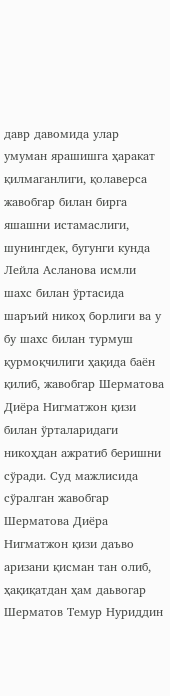давр давомида улар умуман ярашишга ҳаракат қилмаганлиги, қолаверса жавобгар билан бирга яшашни истамаслиги, шунингдек, бугунги кунда Лейла Асланова исмли шахс билан ўртасида шаръий никоҳ борлиги ва у бу шахс билан турмуш қурмоқчилиги ҳақида баён қилиб, жавобгар Шерматова Диёра Нигматжон қизи билан ўрталаридаги никоҳдан ажратиб беришни сўради. Суд мажлисида сўралган жавобгар Шерматова Диёра Нигматжон қизи даъво аризани қисман тан олиб, ҳақиқатдан ҳам даьвогар Шерматов Темур Нуриддин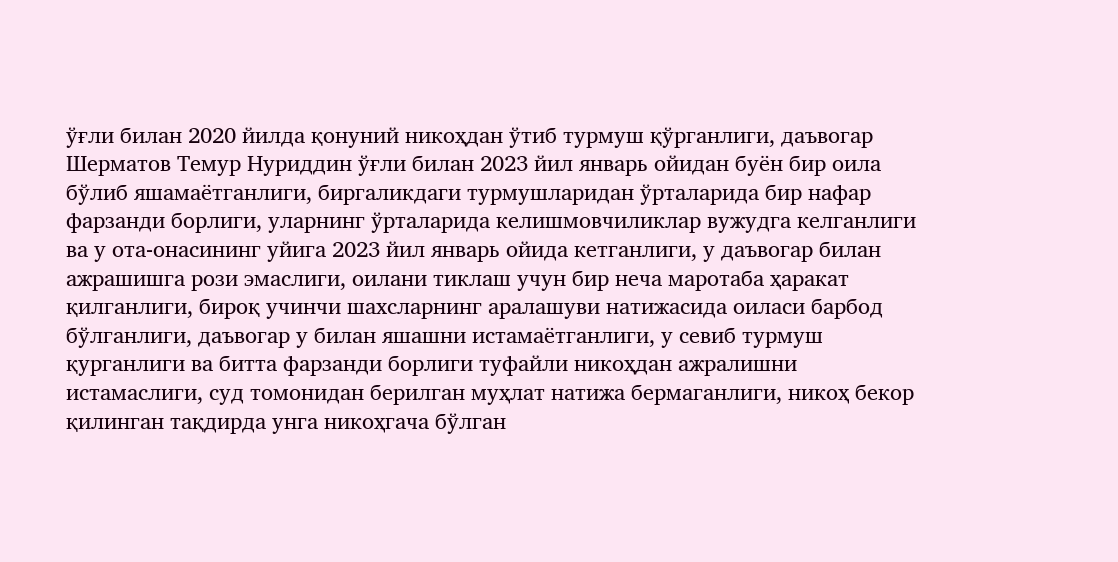ўғли билан 2020 йилда қонуний никоҳдан ўтиб турмуш қўрганлиги, даъвогар Шерматов Темур Нуриддин ўғли билан 2023 йил январь ойидан буён бир оила бўлиб яшамаётганлиги, биргаликдаги турмушларидан ўрталарида бир нафар фарзанди борлиги, уларнинг ўрталарида келишмовчиликлар вужудга келганлиги ва у ота-онасининг уйига 2023 йил январь ойида кетганлиги, у даъвогар билан ажрашишга рози эмаслиги, оилани тиклаш учун бир неча маротаба ҳаракат қилганлиги, бироқ учинчи шахсларнинг аралашуви натижасида оиласи барбод бўлганлиги, даъвогар у билан яшашни истамаётганлиги, у севиб турмуш қурганлиги ва битта фарзанди борлиги туфайли никоҳдан ажралишни истамаслиги, суд томонидан берилган муҳлат натижа бермаганлиги, никоҳ бекор қилинган тақдирда унга никоҳгача бўлган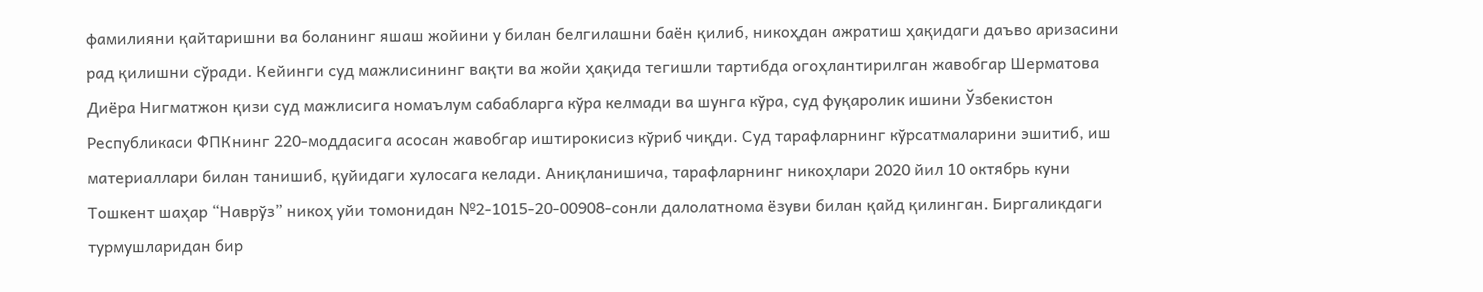фамилияни қайтаришни ва боланинг яшаш жойини у билан белгилашни баён қилиб, никоҳдан ажратиш ҳақидаги даъво аризасини рад қилишни сўради. Кейинги суд мажлисининг вақти ва жойи ҳақида тегишли тартибда огоҳлантирилган жавобгар Шерматова Диёра Нигматжон қизи суд мажлисига номаълум сабабларга кўра келмади ва шунга кўра, суд фуқаролик ишини Ўзбекистон Республикаси ФПКнинг 220-моддасига асосан жавобгар иштирокисиз кўриб чиқди. Суд тарафларнинг кўрсатмаларини эшитиб, иш материаллари билан танишиб, қуйидаги хулосага келади. Аниқланишича, тарафларнинг никоҳлари 2020 йил 10 октябрь куни Тошкент шаҳар “Наврўз” никоҳ уйи томонидан №2-1015-20-00908-сонли далолатнома ёзуви билан қайд қилинган. Биргаликдаги турмушларидан бир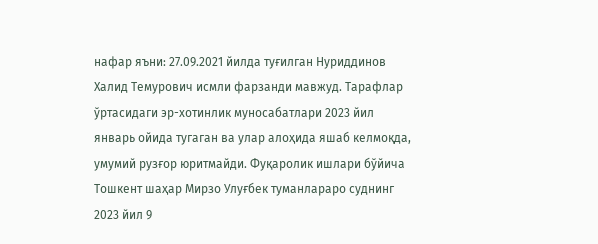нафар яъни: 27.09.2021 йилда туғилган Нуриддинов Халид Темурович исмли фарзанди мавжуд. Тарафлар ўртасидаги эр-хотинлик муносабатлари 2023 йил январь ойида тугаган ва улар алоҳида яшаб келмоқда, умумий рузғор юритмайди. Фуқаролик ишлари бўйича Тошкент шаҳар Мирзо Улуғбек туманлараро суднинг 2023 йил 9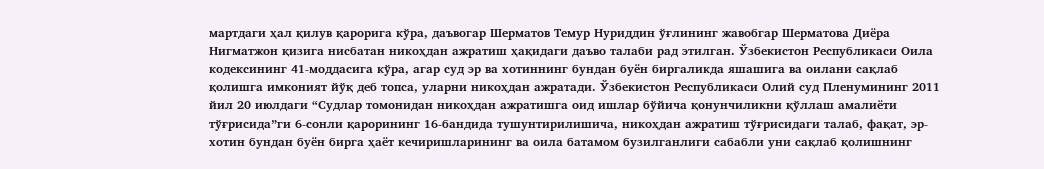мартдаги ҳал қилув қарорига кўра, даъвогар Шерматов Темур Нуриддин ўғлининг жавобгар Шерматова Диёра Нигматжон қизига нисбатан никоҳдан ажратиш ҳақидаги даъво талаби рад этилган. Ўзбекистон Республикаси Оила кодексининг 41-моддасига кўра, агар суд эр ва хотиннинг бундан буён биргаликда яшашига ва оилани сақлаб қолишга имконият йўқ деб топса, уларни никоҳдан ажратади. Ўзбекистон Республикаси Олий суд Пленумининг 2011 йил 20 июлдаги “Судлар томонидан никоҳдан ажратишга оид ишлар бўйича қонунчиликни қўллаш амалиёти тўғрисида”ги 6-сонли қарорининг 16-бандида тушунтирилишича, никоҳдан ажратиш тўғрисидаги талаб, фақат, эр-хотин бундан буён бирга ҳаёт кечиришларининг ва оила батамом бузилганлиги сабабли уни сақлаб қолишнинг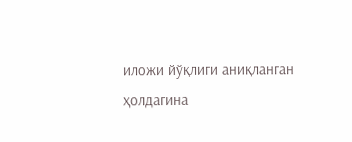иложи йўқлиги аниқланган ҳолдагина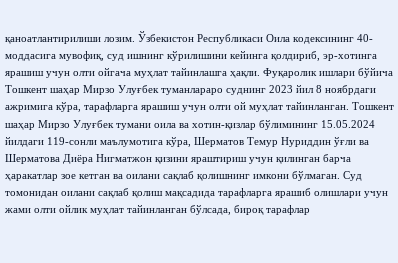қаноатлантирилиши лозим. Ўзбекистон Республикаси Оила кодексининг 40-моддасига мувофиқ, суд ишнинг кўрилишини кейинга қолдириб, эр-хотинга ярашиш учун олти ойгача муҳлат тайинлашга ҳақли. Фуқаролик ишлари бўйича Тошкент шаҳар Мирзо Улуғбек туманлараро суднинг 2023 йил 8 ноябрдаги ажримига кўра, тарафларга ярашиш учун олти ой муҳлат тайинланган. Тошкент шаҳар Мирзо Улуғбек тумани оила ва хотин-қизлар бўлимининг 15.05.2024 йилдаги 119-сонли маълумотига кўра, Шерматов Темур Нуриддин ўғли ва Шерматова Диёра Нигматжон қизини яраштириш учун қилинган барча ҳаракатлар зое кетган ва оилани сақлаб қолишнинг имкони бўлмаган. Суд томонидан оилани сақлаб қолиш мақсадида тарафларга ярашиб олишлари учун жами олти ойлик муҳлат тайинланган бўлсада, бироқ тарафлар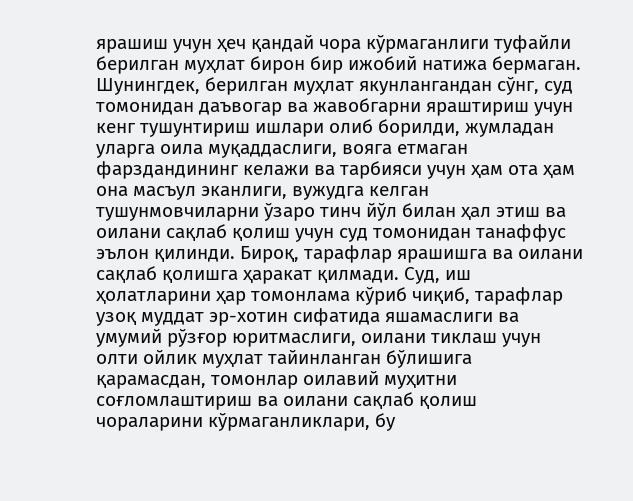ярашиш учун ҳеч қандай чора кўрмаганлиги туфайли берилган муҳлат бирон бир ижобий натижа бермаган. Шунингдек, берилган муҳлат якунлангандан сўнг, суд томонидан даъвогар ва жавобгарни яраштириш учун кенг тушунтириш ишлари олиб борилди, жумладан уларга оила муқаддаслиги, вояга етмаган фарздандининг келажи ва тарбияси учун ҳам ота ҳам она масъул эканлиги, вужудга келган тушунмовчиларни ўзаро тинч йўл билан ҳал этиш ва оилани сақлаб қолиш учун суд томонидан танаффус эълон қилинди. Бироқ, тарафлар ярашишга ва оилани сақлаб қолишга ҳаракат қилмади. Суд, иш ҳолатларини ҳар томонлама кўриб чиқиб, тарафлар узоқ муддат эр-хотин сифатида яшамаслиги ва умумий рўзғор юритмаслиги, оилани тиклаш учун олти ойлик муҳлат тайинланган бўлишига қарамасдан, томонлар оилавий муҳитни соғломлаштириш ва оилани сақлаб қолиш чораларини кўрмаганликлари, бу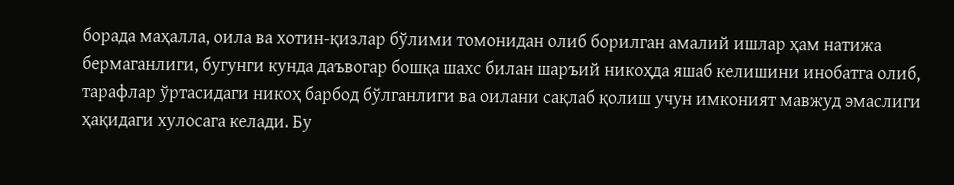борада маҳалла, оила ва хотин-қизлар бўлими томонидан олиб борилган амалий ишлар ҳам натижа бермаганлиги, бугунги кунда даъвогар бошқа шахс билан шаръий никоҳда яшаб келишини инобатга олиб, тарафлар ўртасидаги никоҳ барбод бўлганлиги ва оилани сақлаб қолиш учун имконият мавжуд эмаслиги ҳақидаги хулосага келади. Бу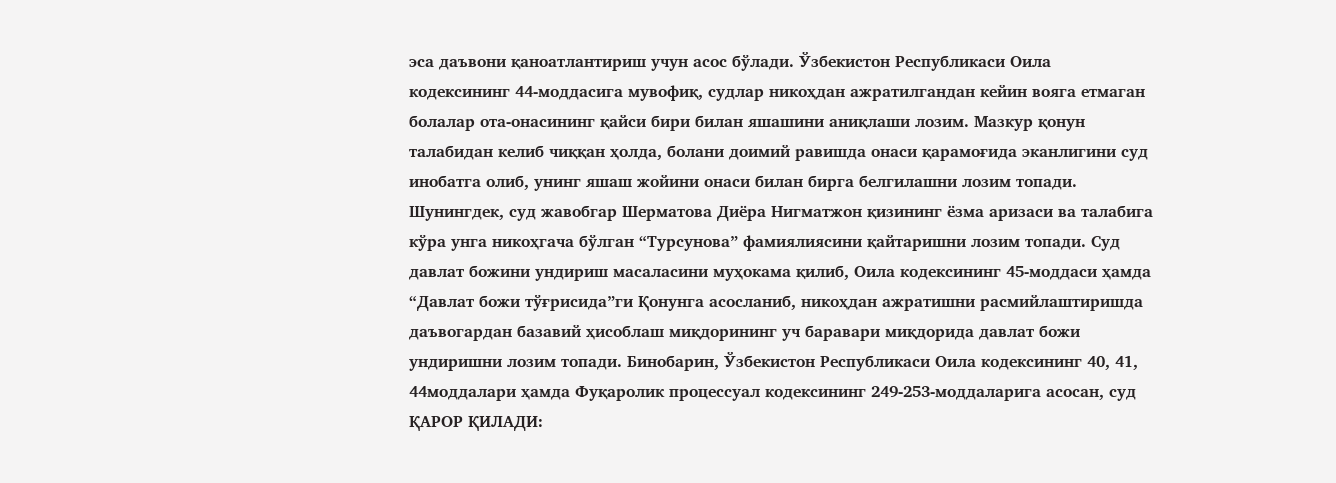эса даъвони қаноатлантириш учун асос бўлади. Ўзбекистон Республикаси Оила кодексининг 44-моддасига мувофиқ, судлар никоҳдан ажратилгандан кейин вояга етмаган болалар ота-онасининг қайси бири билан яшашини аниқлаши лозим. Мазкур қонун талабидан келиб чиққан ҳолда, болани доимий равишда онаси қарамоғида эканлигини суд инобатга олиб, унинг яшаш жойини онаси билан бирга белгилашни лозим топади. Шунингдек, суд жавобгар Шерматова Диёра Нигматжон қизининг ёзма аризаси ва талабига кўра унга никоҳгача бўлган “Турсунова” фамиялиясини қайтаришни лозим топади. Суд давлат божини ундириш масаласини муҳокама қилиб, Оила кодексининг 45-моддаси ҳамда “Давлат божи тўғрисида”ги Қонунга асосланиб, никоҳдан ажратишни расмийлаштиришда даъвогардан базавий ҳисоблаш миқдорининг уч баравари миқдорида давлат божи ундиришни лозим топади. Бинобарин, Ўзбекистон Республикаси Оила кодексининг 40, 41, 44моддалари ҳамда Фуқаролик процессуал кодексининг 249-253-моддаларига асосан, суд ҚАРОР ҚИЛАДИ: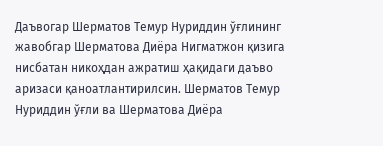Даъвогар Шерматов Темур Нуриддин ўғлининг жавобгар Шерматова Диёра Нигматжон қизига нисбатан никоҳдан ажратиш ҳақидаги даъво аризаси қаноатлантирилсин. Шерматов Темур Нуриддин ўғли ва Шерматова Диёра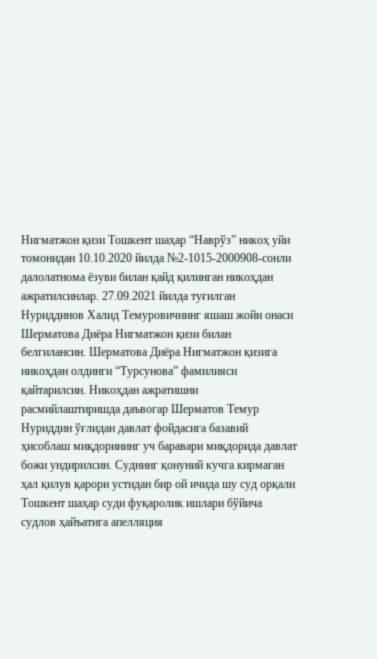Нигматжон қизи Тошкент шаҳар “Наврўз” никоҳ уйи томонидан 10.10.2020 йилда №2-1015-2000908-сонли далолатнома ёзуви билан қайд қилинган никоҳдан ажратилсинлар. 27.09.2021 йилда туғилган Нуриддинов Халид Темуровичнинг яшаш жойи онаси Шерматова Диёра Нигматжон қизи билан белгилансин. Шерматова Диёра Нигматжон қизига никоҳдан олдинги “Турсунова” фамилияси қайтарилсин. Никоҳдан ажратишни расмийлаштиришда даъвогар Шерматов Темур Нуриддин ўғлидан давлат фойдасига базавий ҳисоблаш миқдорининг уч баравари миқдорида давлат божи ундирилсин. Суднинг қонуний кучга кирмаган ҳал қилув қарори устидан бир ой ичида шу суд орқали Тошкент шаҳар суди фуқаролик ишлари бўйича судлов ҳайъатига апелляция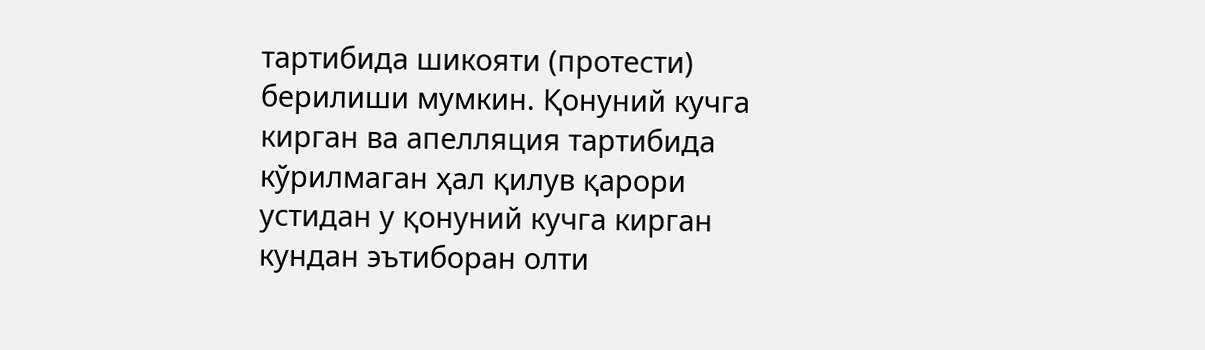тартибида шикояти (протести) берилиши мумкин. Қонуний кучга кирган ва апелляция тартибида кўрилмаган ҳал қилув қарори устидан у қонуний кучга кирган кундан эътиборан олти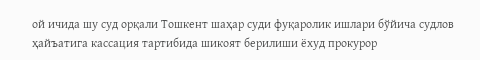ой ичида шу суд орқали Тошкент шаҳар суди фуқаролик ишлари бўйича судлов ҳайъатига кассация тартибида шикоят берилиши ёхуд прокурор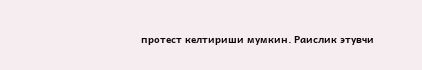протест келтириши мумкин. Раислик этувчи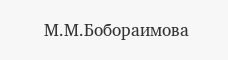М.М.Бобораимова